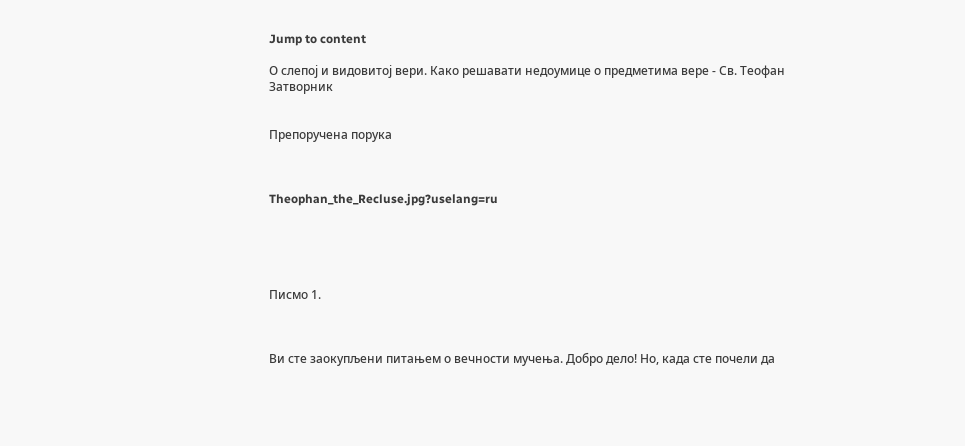Jump to content

О слепој и видовитој вери. Како решавати недоумице о предметима вере - Св. Теофан Затворник


Препоручена порука



Theophan_the_Recluse.jpg?uselang=ru





Писмо 1.



Ви сте заокупљени питањем о вечности мучења. Добро дело! Но, када сте почели да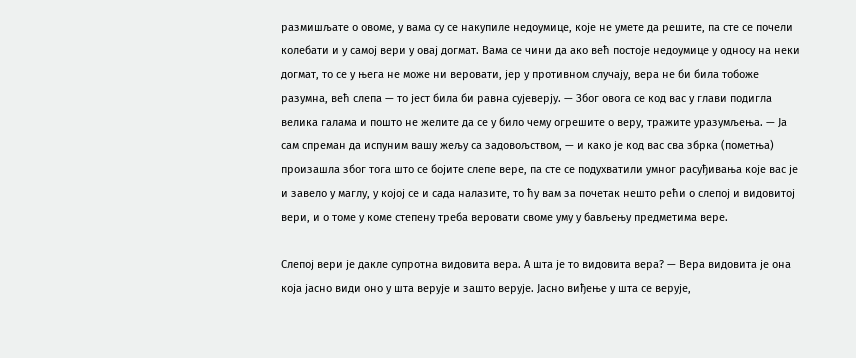размишљате о овоме, у вама су се накупиле недоумице, које не умете да решите, па сте се почели колебати и у самој вери у овај догмат. Вама се чини да ако већ постоје недоумице у односу на неки догмат, то се у њега не може ни веровати, јер у противном случају, вера не би била тобоже разумна, већ слепа — то јест била би равна сујеверју. — Због овога се код вас у глави подигла велика галама и пошто не желите да се у било чему огрешите о веру, тражите уразумљења. — Ја сам спреман да испуним вашу жељу са задовољством, — и како је код вас сва збрка (пометња) произашла због тога што се бојите слепе вере, па сте се подухватили умног расуђивања које вас је и завело у маглу, у којој се и сада налазите, то ћу вам за почетак нешто рећи о слепој и видовитој вери, и о томе у коме степену треба веровати своме уму у бављењу предметима вере.

Слепој вери је дакле супротна видовита вера. А шта је то видовита вера? — Вера видовита је она која јасно види оно у шта верује и зашто верује. Јасно виђење у шта се верује,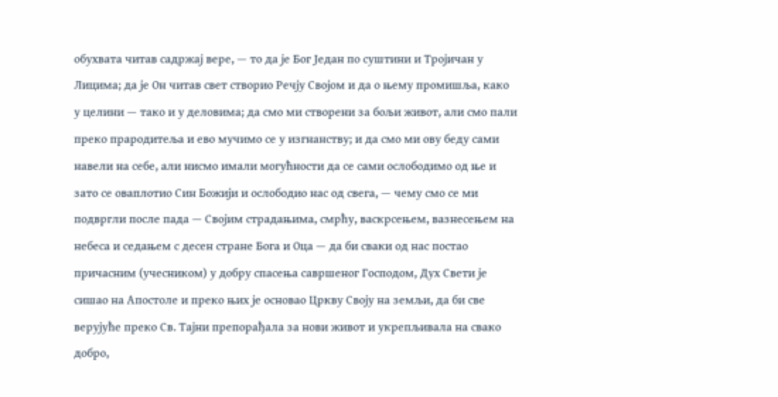обухвата читав садржај вере, — то да је Бог Један по суштини и Тројичан у Лицима; да је Он читав свет створио Речју Својом и да о њему промишља, како у целини — тако и у деловима; да смо ми створени за бољи живот, али смо пали преко прародитеља и ево мучимо се у изгнанству; и да смо ми ову беду сами навели на себе, али нисмо имали могућности да се сами ослободимо од ње и зато се оваплотио Син Божији и ослободио нас од свега, — чему смо се ми подвргли после пада — Својим страдањима, смрћу, васкрсењем, вазнесењем на небеса и седањем с десен стране Бога и Оца — да би сваки од нас постао причасним (учесником) у добру спасења савршеног Господом, Дух Свети је сишао на Апостоле и преко њих је основао Цркву Своју на земљи, да би све верујуће преко Св. Тајни препорађала за нови живот и укрепљивала на свако добро,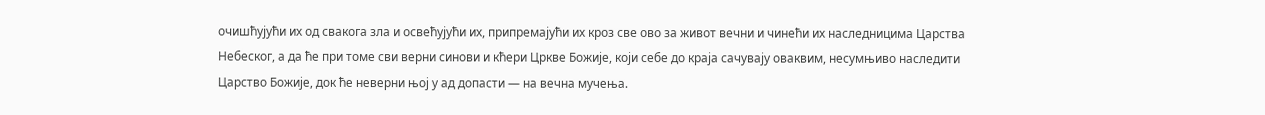очишћујући их од свакога зла и освећујући их, припремајући их кроз све ово за живот вечни и чинећи их наследницима Царства Небеског, а да ће при томе сви верни синови и кћери Цркве Божије, који себе до краја сачувају оваквим, несумњиво наследити Царство Божије, док ће неверни њој у ад допасти — на вечна мучења.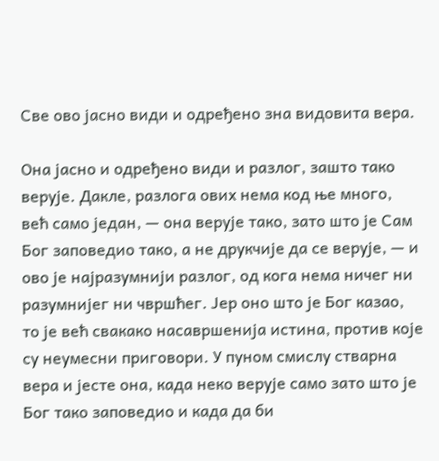Све ово јасно види и одређено зна видовита вера.

Она јасно и одређено види и разлог, зашто тако верује. Дакле, разлога ових нема код ње много, већ само један, — она верује тако, зато што је Сам Бог заповедио тако, а не друкчије да се верује, — и ово је најразумнији разлог, од кога нема ничег ни разумнијег ни чвршћег. Јер оно што је Бог казао, то је већ свакако насавршенија истина, против које су неумесни приговори. У пуном смислу стварна вера и јесте она, када неко верује само зато што је Бог тако заповедио и када да би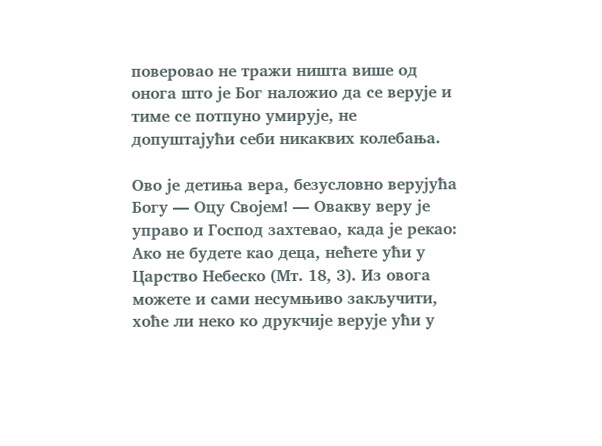поверовао не тражи ништа више од онога што је Бог наложио да се верује и тиме се потпуно умирује, не допуштајући себи никаквих колебања.

Ово је детиња вера, безусловно верујућа Богу — Оцу Својем! — Овакву веру је управо и Господ захтевао, када је рекао: Ако не будете као деца, нећете ући у Царство Небеско (Мт. 18, 3). Из овога можете и сами несумњиво закључити, хоће ли неко ко друкчије верује ући у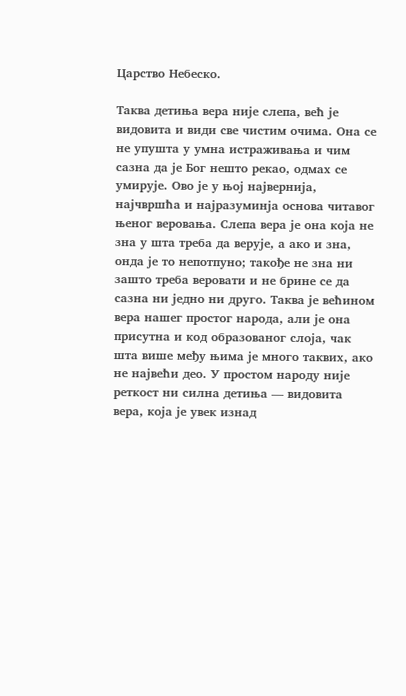Царство Небеско.

Таква детиња вера није слепа, већ је видовита и види све чистим очима. Она се не упушта у умна истраживања и чим сазна да је Бог нешто рекао, одмах се умирује. Ово је у њој највернија, најчвршћа и најразуминја основа читавог њеног веровања. Слепа вера је она која не зна у шта треба да верује, а ако и зна, онда је то непотпуно; такође не зна ни зашто треба веровати и не брине се да сазна ни једно ни друго. Таква је већином вера нашег простог народа, али је она присутна и код образованог слоја, чак шта више међу њима је много таквих, ако не највећи део. У простом народу није реткост ни силна детиња — видовита вера, која је увек изнад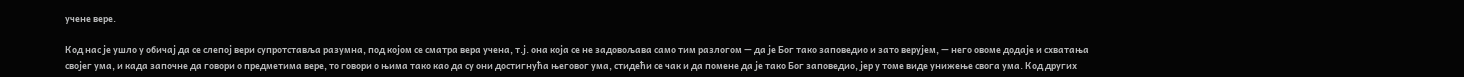учене вере.

Код нас је ушло у обичај да се слепој вери супротставља разумна, под којом се сматра вера учена, т.ј. она која се не задовољава само тим разлогом — да је Бог тако заповедио и зато верујем, — него овоме додаје и схватања својег ума, и када започне да говори о предметима вере, то говори о њима тако као да су они достигнућа његовог ума, стидећи се чак и да помене да је тако Бог заповедио, јер у томе виде унижење свога ума. Код других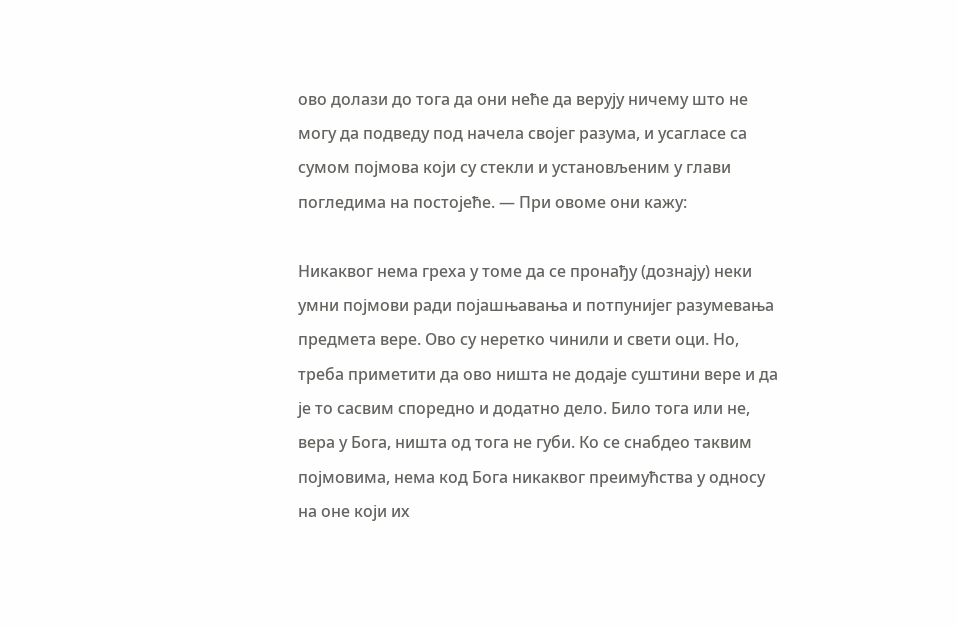ово долази до тога да они неће да верују ничему што не могу да подведу под начела својег разума, и усагласе са сумом појмова који су стекли и установљеним у глави погледима на постојеће. — При овоме они кажу:

Никаквог нема греха у томе да се пронађу (дознају) неки умни појмови ради појашњавања и потпунијег разумевања предмета вере. Ово су неретко чинили и свети оци. Но, треба приметити да ово ништа не додаје суштини вере и да је то сасвим споредно и додатно дело. Било тога или не, вера у Бога, ништа од тога не губи. Ко се снабдео таквим појмовима, нема код Бога никаквог преимућства у односу на оне који их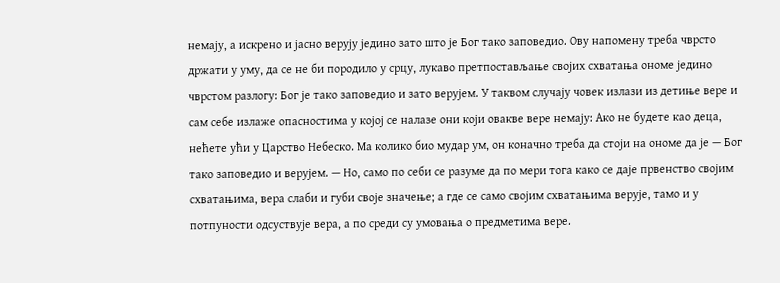немају, а искрено и јасно верују једино зато што је Бог тако заповедио. Ову напомену треба чврсто држати у уму, да се не би породило у срцу, лукаво претпостављање својих схватања ономе једино чврстом разлогу: Бог је тако заповедио и зато верујем. У таквом случају човек излази из детиње вере и сам себе излаже опасностима у којој се налазе они који овакве вере немају: Ако не будете као деца, нећете ући у Царство Небеско. Ма колико био мудар ум, он коначно треба да стоји на ономе да је — Бог тако заповедио и верујем. — Но, само по себи се разуме да по мери тога како се даје првенство својим схватањима, вера слаби и губи своје значење; а где се само својим схватањима верује, тамо и у потпуности одсуствује вера, а по среди су умовања о предметима вере.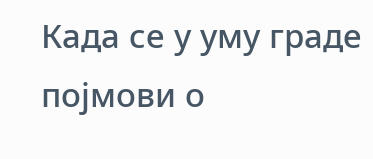Када се у уму граде појмови о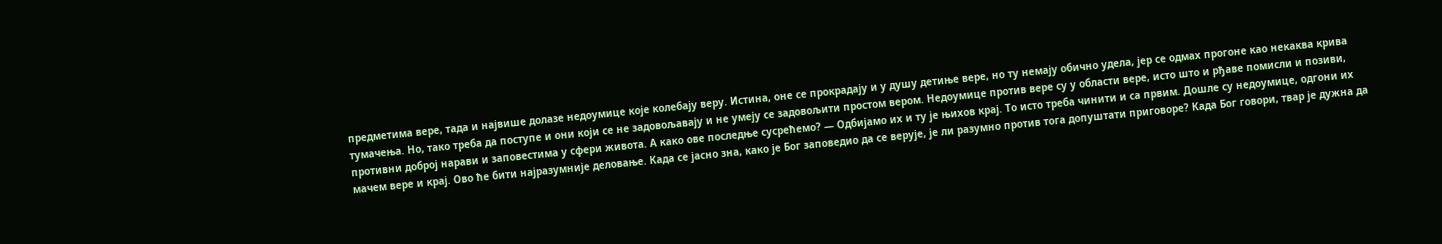предметима вере, тада и највише долазе недоумице које колебају веру. Истина, оне се прокрадају и у душу детиње вере, но ту немају обично удела, јер се одмах прогоне као некаква крива тумачења. Но, тако треба да поступе и они који се не задовољавају и не умеју се задовољити простом вером. Недоумице против вере су у области вере, исто што и рђаве помисли и позиви, противни доброј нарави и заповестима у сфери живота. А како ове последње сусрећемо? — Одбијамо их и ту је њихов крај. То исто треба чинити и са првим. Дошле су недоумице, одгони их мачем вере и крај. Ово ће бити најразумније деловање. Када се јасно зна, како је Бог заповедио да се верује, је ли разумно против тога допуштати приговоре? Када Бог говори, твар је дужна да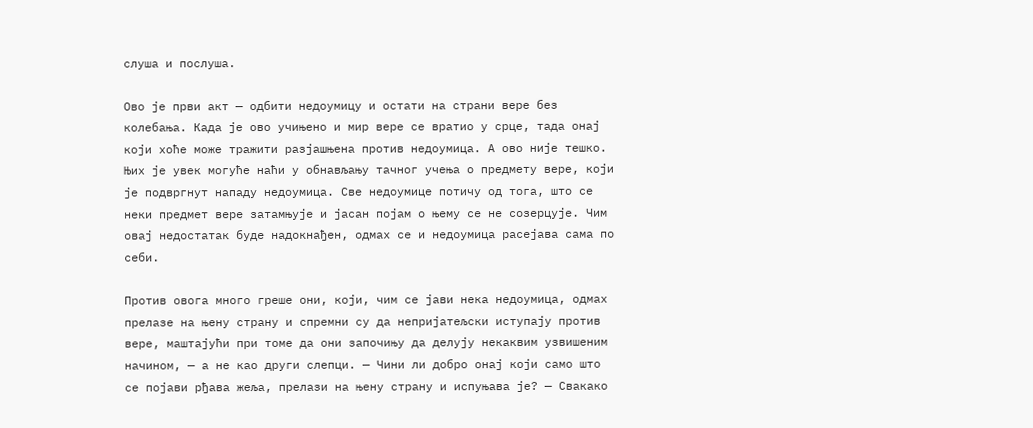слуша и послуша.

Ово је први акт — одбити недоумицу и остати на страни вере без колебања. Када је ово учињено и мир вере се вратио у срце, тада онај који хоће може тражити разјашњена против недоумица. А ово није тешко. Њих је увек могуће наћи у обнављању тачног учења о предмету вере, који је подвргнут нападу недоумица. Све недоумице потичу од тога, што се неки предмет вере затамњује и јасан појам о њему се не созерцује. Чим овај недостатак буде надокнађен, одмах се и недоумица расејава сама по себи.

Против овога много греше они, који, чим се јави нека недоумица, одмах прелазе на њену страну и спремни су да непријатељски иступају против вере, маштајући при томе да они започињу да делују некаквим узвишеним начином, — а не као други слепци. — Чини ли добро онај који само што се појави рђава жеља, прелази на њену страну и испуњава је? — Свакако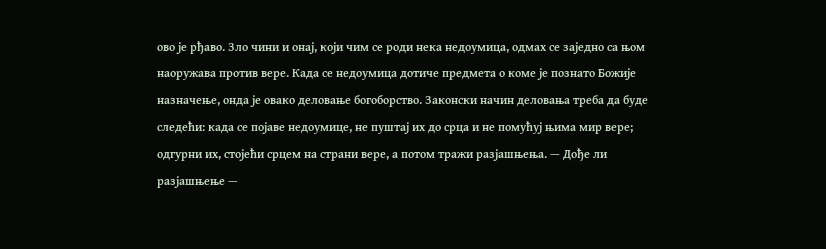ово је рђаво. Зло чини и онај, који чим се роди нека недоумица, одмах се заједно са њом наоружава против вере. Када се недоумица дотиче предмета о коме је познато Божије назначење, онда је овако деловање богоборство. Законски начин деловања треба да буде следећи: када се појаве недоумице, не пуштај их до срца и не помућуј њима мир вере; одгурни их, стојећи срцем на страни вере, а потом тражи разјашњења. — Дође ли разјашњење —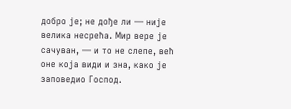добро је; не дође ли — није велика несрећа. Мир вере је сачуван, — и то не слепе, већ оне која види и зна, како је заповедио Господ.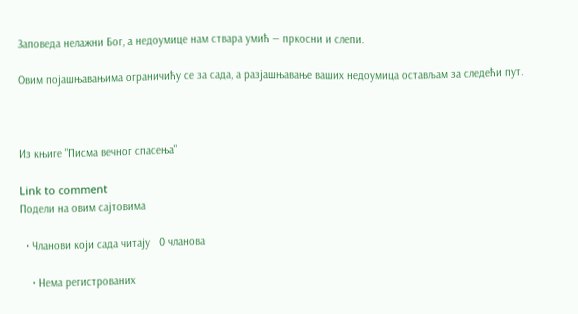Заповеда нелажни Бог, а недоумице нам ствара умић — пркосни и слепи.

Овим појашњавањима ограничићу се за сада, а разјашњавање ваших недоумица остављам за следећи пут.



Из књиге "Писма вечног спасења"

Link to comment
Подели на овим сајтовима

  • Чланови који сада читају   0 чланова

    • Нема регистрованих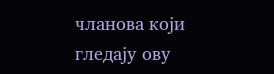чланова који гледају ову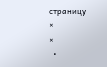страницу
×
×
  •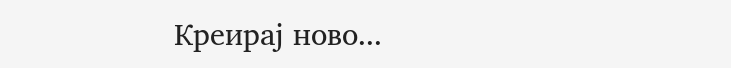Креирај ново...